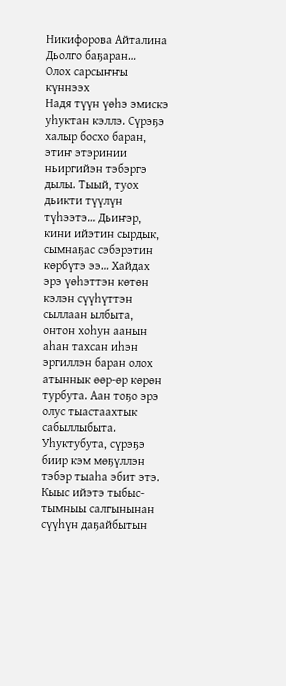Никифорова Айталина
Дьолго баҕаран…
Олох сарсыҥҥы күннээх
Надя түүн үөһэ эмискэ уһуктан кэллэ. Сүрэҕэ халыр босхо баран, этиҥ этэринии ньиргийэн тэбэргэ дылы. Тыый, туох дьикти түүлүн түһээтэ… Дьиҥэр, кини ийэтин сырдык, сымнаҕас сэбэрэтин көрбүтэ ээ… Хайдах эрэ үөһэттэн көтөн кэлэн сүүһүттэн сыллаан ылбыта, онтон хоһун аанын аһан тахсан иһэн эргиллэн баран олох атыннык өөр-өр көрөн турбута. Аан тоҕо эрэ олус тыастаахтык сабыллыбыта. Уһуктубута, сүрэҕэ биир кэм мөҕүллэн тэбэр тыаһа эбит этэ. Кыыс ийэтэ тыбыс-тымныы салгынынан сүүһүн даҕайбытын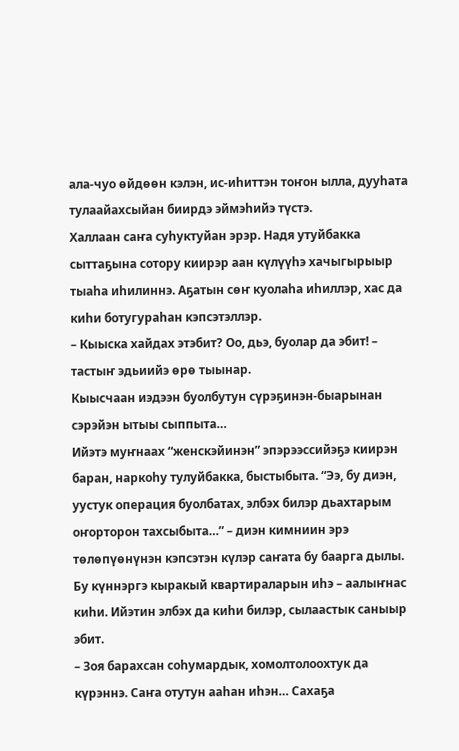ала-чуо өйдөөн кэлэн, ис-иһиттэн тоҥон ылла, дууһата тулаайахсыйан биирдэ эймэһийэ түстэ.
Халлаан саҥа суһуктуйан эрэр. Надя утуйбакка сыттаҕына сотору киирэр аан күлүүһэ хачыгырыыр тыаһа иһилиннэ. Аҕатын сөҥ куолаһа иһиллэр, хас да киһи ботугураһан кэпсэтэллэр.
– Кыыска хайдах этэбит? Оо, дьэ, буолар да эбит! – тастыҥ эдьиийэ өрө тыынар.
Кыысчаан иэдээн буолбутун сүрэҕинэн-быарынан сэрэйэн ытыы сыппыта…
Ийэтэ муҥнаах “женскэйинэн” эпэрээссийэҕэ киирэн баран, наркоһу тулуйбакка, быстыбыта. “Ээ, бу диэн, уустук операция буолбатах, элбэх билэр дьахтарым оҥорторон тахсыбыта…” – диэн кимниин эрэ төлөпүөнүнэн кэпсэтэн күлэр саҥата бу баарга дылы.
Бу күннэргэ кыракый квартираларын иһэ – аалыҥнас киһи. Ийэтин элбэх да киһи билэр, сылаастык саныыр эбит.
– Зоя барахсан соһумардык, хомолтолоохтук да күрэннэ. Саҥа отутун ааһан иһэн… Сахаҕа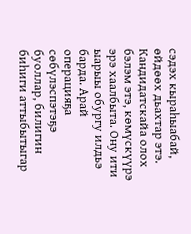сэдэх кыраһыабай, өйдөөх дьахтар этэ. Кандидатскайа олох бэлэм этэ, көмүскүүрэ эрэ хаалбыта. Ону ити ыарыы обургу илдьэ барда. Арай операцияҕа сөбүлэспэтэҕэ буоллар, билигин биһиги аттыбытыгар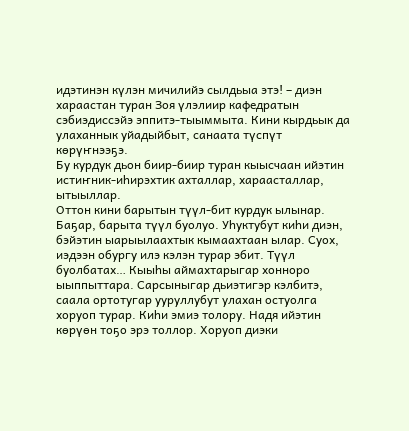идэтинэн күлэн мичилийэ сылдьыа этэ! – диэн хараастан туран Зоя үлэлиир кафедратын сэбиэдиссэйэ эппитэ-тыыммыта. Кини кырдьык да улаханнык уйадыйбыт, санаата түспүт көрүҥнээҕэ.
Бу курдук дьон биир-биир туран кыысчаан ийэтин истиҥник-иһирэхтик ахталлар, хараасталлар, ытыыллар.
Оттон кини барытын түүл-бит курдук ылынар. Баҕар, барыта түүл буолуо. Уһуктубут киһи диэн, бэйэтин ыарыылаахтык кымаахтаан ылар. Суох, иэдээн обургу илэ кэлэн турар эбит. Түүл буолбатах… Кыыһы аймахтарыгар хонноро ыыппыттара. Сарсыныгар дьиэтигэр кэлбитэ, саала ортотугар ууруллубут улахан остуолга хоруоп турар. Киһи эмиэ толору. Надя ийэтин көрүөн тоҕо эрэ толлор. Хоруоп диэки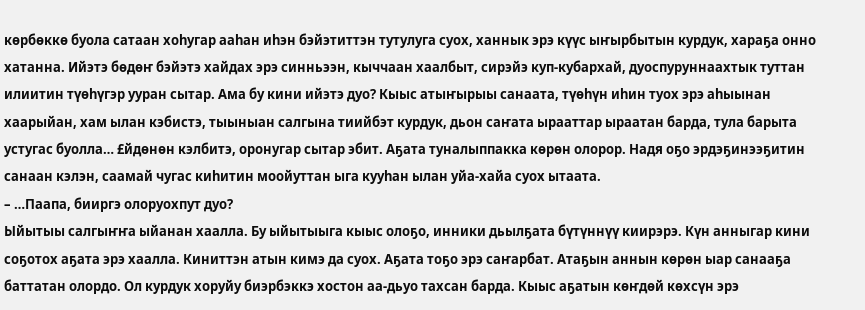көрбөккө буола сатаан хоһугар ааһан иһэн бэйэтиттэн тутулуга суох, ханнык эрэ күүс ыҥырбытын курдук, хараҕа онно хатанна. Ийэтэ бөдөҥ бэйэтэ хайдах эрэ синньээн, кыччаан хаалбыт, сирэйэ куп-кубархай, дуоспуруннаахтык туттан илиитин түөһүгэр ууран сытар. Ама бу кини ийэтэ дуо? Кыыс атыҥырыы санаата, түөһүн иһин туох эрэ аһыынан хаарыйан, хам ылан кэбистэ, тыыныан салгына тиийбэт курдук, дьон саҥата ырааттар ыраатан барда, тула барыта устугас буолла… £йдөнөн кэлбитэ, оронугар сытар эбит. Аҕата туналыппакка көрөн олорор. Надя оҕо эрдэҕинээҕитин санаан кэлэн, саамай чугас киһитин моойуттан ыга кууһан ылан уйа-хайа суох ытаата.
– …Паапа, бииргэ олоруохпут дуо?
Ыйытыы салгыҥҥа ыйанан хаалла. Бу ыйытыыга кыыс олоҕо, инники дьылҕата бүтүннүү киирэрэ. Күн анныгар кини соҕотох аҕата эрэ хаалла. Киниттэн атын кимэ да суох. Аҕата тоҕо эрэ саҥарбат. Атаҕын аннын көрөн ыар санааҕа баттатан олордо. Ол курдук хоруйу биэрбэккэ хостон аа-дьуо тахсан барда. Кыыс аҕатын көҥдөй көхсүн эрэ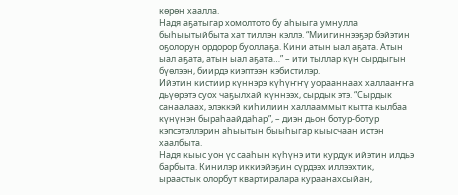көрөн хаалла.
Надя аҕатыгар хомолтото бу аһыыга умнулла быһыытыйбыта хат тиллэн кэллэ. “Миигиннээҕэр бэйэтин оҕолорун ордорор буоллаҕа. Кини атын ыал аҕата. Атын ыал аҕата, атын ыал аҕата…” – ити тыллар күн сырдыгын бүөлээн, биирдэ киэптээн кэбистилэр.
Ийэтин кистиир күннэрэ күһүҥҥү уорааннаах халлааҥҥа дьүөрэтэ суох чаҕылхай күннээх, сырдык этэ. “Сырдык санаалаах, элэккэй киһилиин халлааммыт кытта кылбаа күнүнэн быраһаайдаһар”, – диэн дьон ботур-ботур кэпсэтэллэрин аһыытын быыһыгар кыысчаан истэн хаалбыта.
Надя кыыс уон үс сааһын күһүнэ ити курдук ийэтин илдьэ барбыта. Кинилэр иккиэйэҕин сүрдээх иллээхтик, ыраастык олорбут квартиралара кураанахсыйан,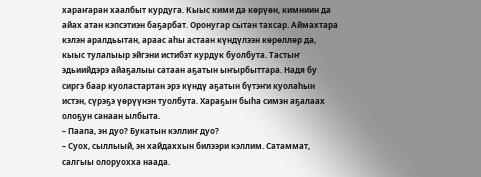хараҥаран хаалбыт курдуга. Кыыс кими да көрүөн, кимниин да айах атан кэпсэтиэн баҕарбат. Оронугар сытан тахсар. Аймахтара кэлэн аралдьытан, араас аһы астаан күндүлээн көрөллөр да, кыыс тулалыыр эйгэни истибэт курдук буолбута. Тастыҥ эдьиийдэрэ айаҕалыы сатаан аҕатын ыҥырбыттара. Надя бу сиргэ баар куоластартан эрэ күндү аҕатын бүтэҥи куолаһын истэн, сүрэҕэ үөрүүнэн туолбута. Хараҕын быһа симэн аҕалаах олоҕун санаан ылбыта.
– Паапа, эн дуо? Букатын кэллиҥ дуо?
– Суох, сыллыый, эн хайдаххын билээри кэллим. Сатаммат, салгыы олоруохха наада.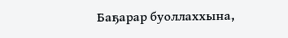Баҕарар буоллаххына,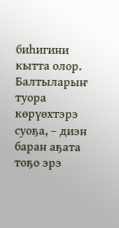биһигини кытта олор. Балтыларыҥ туора көрүөхтэрэ суоҕа, – диэн баран аҕата тоҕо эрэ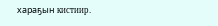хараҕын кистиир.